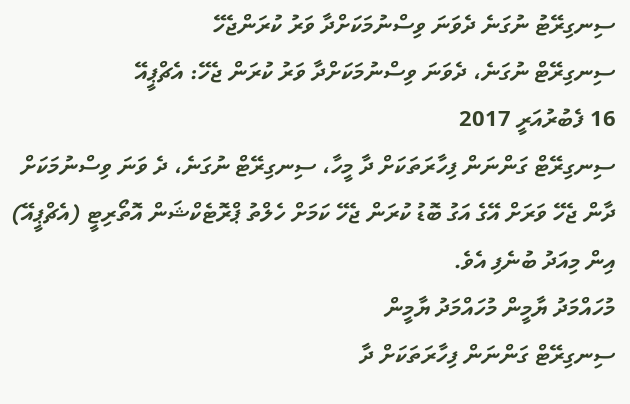ސިނގިރޭޓު ނުގަނެ ދެވަނަ ވިސްނުމަކަށްދާ ވަރު ކުރަންޖެހޭ
ސިނގިރޭޓް ނުގަނެ، ދެވަނަ ވިސްނުމަކަށްދާ ވަރު ކުރަން ޖެހޭ: އެޗްޕީއޭ
16 ފެބުރުއަރީ 2017
ސިނގިރޭޓް ގަންނަން ފިހާރަތަކަށް ދާ މީހާ، ސިނގިރޭޓް ނުގަނެ، ދެ ވަނަ ވިސްނުމަކަށް ދާން ޖެހޭ ވަރަށް އޭގެ އަގު ބޮޑު ކުރަން ޖެހޭ ކަމަށް ހެލްތު ޕްރޮޓެކްޝަން އޮތޯރިޓީ (އެޗްޕީއޭ) އިން މިއަދު ބުނެފި އެވެ.
މުހައްމަދު ޔާމީން މުހައްމަދު ޔާމީން
ސިނގިރޭޓް ގަންނަން ފިހާރަތަކަށް ދާ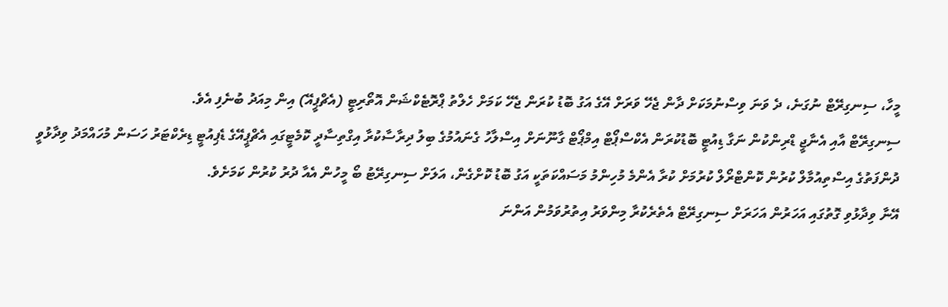މީހާ، ސިނގިރޭޓް ނުގަނެ، ދެ ވަނަ ވިސްނުމަކަށް ދާން ޖެހޭ ވަރަށް އޭގެ އަގު ބޮޑު ކުރަން ޖެހޭ ކަމަށް ހެލްތު ޕްރޮޓެކްޝަން އޮތޯރިޓީ (އެޗްޕީއޭ) އިން މިއަދު ބުނެފި އެވެ.
ސިނގިރޭޓް އާއި އެނާޖީ ޑްރިންކުން ނަގާ ޑިއުޓީ ބޮޑުކުރަން އެކްސްޕޯޓް އިމްޕޯޓް ގާނޫނަށް އިސްލާހު ގެނައުމުގެ ބިލު ދިރާސާކުރާ އިގްތިސާދީ ކޮމެޓީގައި އެޗްޕީއޭގެ ޑެޕިއުޓީ ޑިރެކްޓަރު ހަސަން މުހައްމަދު ވިދާޅުވީ ދުންފަތުގެ އިސްތިއުމާލް ކުރުން ކޮންޓްރޯލް ކުރުމަށް ކުރާ އެންމެ މުހިންމު މަސައްކަތަކީ އަގު ބޮޑު ކޮށްގެން، އަލަށް ސިނގިރޭޓު ބޯ މީހުން އެއާ ދުރު ކުރުން ކަމަށެވެ.
އޭނާ ވިދާޅުވި ގޮތުގައި އަހަރުން އަހަރަށް ސިނގިރޭޓް އެތެރެކުރާ މިންވަރު އިތުރުވަމުން އަންނަ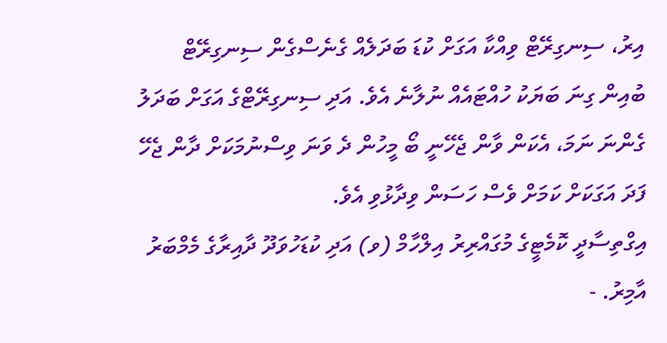އިރު، ސިނގިރޭޓް ވިއްކާ އަގަށް ކުޑަ ބަދަލެއް ގެނެސްގެން ސިނގިރޭޓް ބުއިން ގިނަ ބަޔަކު ހުއްޓައެއް ނުލާނެ އެވެ. އަދި ސިނގިރޭޓްގެ އަގަށް ބަދަލު ގެންނަ ނަމަ، އެކަން ވާން ޖެހޭނީ ބޯ މީހުން ދެ ވަނަ ވިސްނުމަކަށް ދާން ޖެހޭ ފަދަ އަގަކަށް ކަމަށް ވެސް ހަސަން ވިދާޅުވި އެވެ.
އިގްތިސާދީ ކޮމެޓީގެ މުގައްރިރު އިލްހާމް (ވ) އަދި ކުޑަހުވަދޫ ދާއިރާގެ މެމްބަރު އާމިރު. -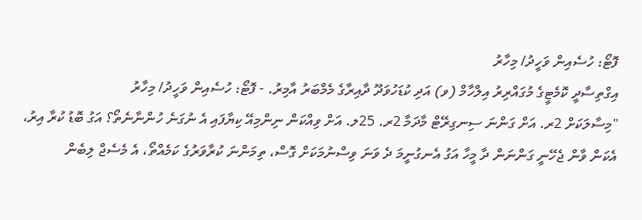ފޮޓޯ: ހުސެއިން ވަހީދު/ މިހާރު
އިގްތިސާދީ ކޮމެޓީގެ މުގައްރިރު އިލްހާމް (ވ) އަދި ކުޑަހުވަދޫ ދާއިރާގެ މެމްބަރު އާމިރު. - ފޮޓޯ: ހުސެއިން ވަހީދު/ މިހާރު
"މިސާލަކަށް 2ރ. އަށް ގަންނަ ސިނގިރޭޓް މާދަމާ 2ރ. 25ލ. އަށް ވިއްކަން ނިންމިއޭ ކިޔާފައި އެ ނުގަނެ ހުންނާނެތޯ؟ އަގު ބޮޑު ކުރާ އިރު، އެކަން ވާން ޖެހޭނީ ގަންނަން ދާ މީހާ އަގު އެނގުނީމަ ދެ ވަނަ ވިސްނުމަކަށް ގޮސް، ތިމަންނަ ކުރާވަރުގެ ކަމެއްތޯ، އެ މެސެޖް ލިބެން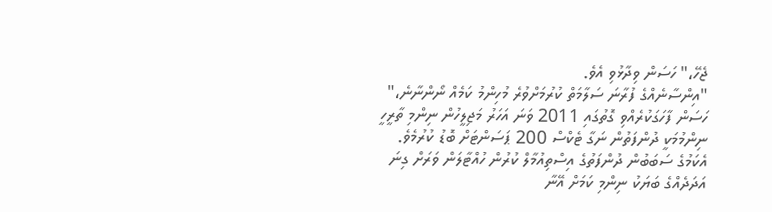ޖެހޭ،" ހަސަން ވިދާޅުވި އެވެ.
"އިންސާނެއްގެ ފުރާނަ ސަލާމަތް ކުރުމަށްވުރެ މުހިންމު ކަމެއް ނޯންނާނެ،"
ހަސަން ފާހަގަކުރެއްވި ގޮތުގައި 2011 ވަނަ އަހަރު މަޖިލީހުން ނިންމި ތާރީހީ ނިންމުމަކީ ދުންފަތުން ނަގާ ޓެކްސް 200 ޕަސަންޓަށް ބޮޑު ކުރުމެވެ. އެކަމުގެ ސަބަބުން ދުންފަތުގެ އިސްތިއުމާލް ކުރުން ހުއްޓާލަން ވަރަށް ގިނަ އަދަދެއްގެ ބަޔަކު ނިންމި ކަމަށް އޭނާ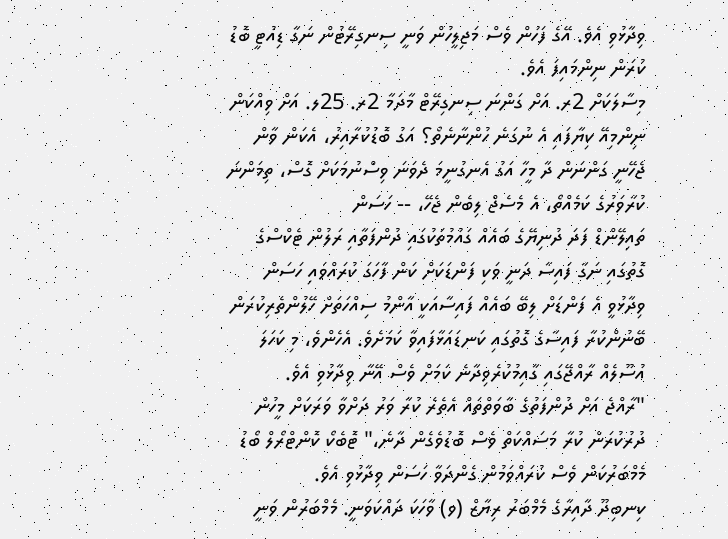ވިދާޅުވި އެވެ. އޭގެ ފަހުން ވެސް މަޖިލީހުން ވަނީ ސިނގިރޭޓުން ނަގާ ޑިއުޓީ ބޮޑު ކުރަން ނިންމައިފަ އެވެ.
މިސާލަކަށް 2ރ. އަށް ގަންނަ ސިނގިރޭޓް މާދަމާ 2ރ. 25ލ. އަށް ވިއްކަން ނިންމިއޭ ކިޔާފައި އެ ނުގަނެ ހުންނާނެތޯ؟ އަގު ބޮޑުކުރާއިރު، އެކަން ވާން ޖެހޭނީ ގަންނަން ދާ މީހާ އަގު އެނގުނީމަ ދެވަނަ ވިސްނުމަކަށް ގޮސް، ތިމަންނަ ކުރާވަރުގެ ކަމެއްތޯ، އެ މެސެޖް ލިބެން ޖެހޭ، -- ހަސަން
ތައިލޭންޑް ފަދަ ދުނިޔޭގެ ބައެއް ގައުމުތަކުގައި ދުންފަތާއި ރަލުން ޓެކްސްގެ ގޮތުގައި ނަގާ ފައިސާ ދަނީ ވަކި ފަންޑަކަށް ކަން ފާހަގަ ކުރައްވައި ހަސަން ވިދާޅުވީ އެ ފަންޑަށް ލިބޭ ބައެއް ފައިސާއަކީ އާންމު ސިއްހަތަށް ހޭލުންތެރިކުރަން ބޭނުންކުރާ ފައިސާގެ ގޮތުގައި ކަނޑައަޅާފައިވާ ކަމަށެވެ. އެހެންވެ، މި ކަހަލަ އުސޫލެއް ރާއްޖޭގައި ގާއިމުކުރެވިދާނެ ކަމަށް ވެސް އޭނާ ވިދާޅުވި އެވެ.
"ރާއްޖެ އަށް ދުންފަތުގެ ބާވަތްތައް އެތެރެ ކުރާ ވަރު ދަށްވާ ވަރަކަށް މީހުން ދުރުކުރަން ކުރާ މަސައްކަތް ވެސް ބޮޑުވެގެން ދާނެ،" ޓޮބެކޯ ކޮންޓްރޯލް ބޯޑު މެމްބަރުކަން ވެސް ކުރައްވަމުން ގެންދަވާ ހަސަން ވިދާޅުވި އެވެ.
ކިނބިދޫ ދާއިރާގެ މެމްބަރު ރިޔާޒް (ވ) ވާހަކަ ދައްކަވަނީ. މެމްބަރުން ވަނީ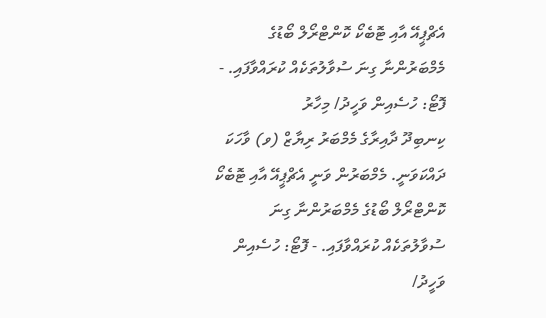އެޗްޕީއޭ އާއި ޓޮބެކޯ ކޮންޓްރޯލް ބޯޑުގެ މެމްބަރުންނާ ގިނަ ސުވާލުތަކެއް ކުރައްވާފައި. - ފޮޓޯ: ހުސެއިން ވަހީދު/ މިހާރު
ކިނބިދޫ ދާއިރާގެ މެމްބަރު ރިޔާޒް (ވ) ވާހަކަ ދައްކަވަނީ. މެމްބަރުން ވަނީ އެޗްޕީއޭ އާއި ޓޮބެކޯ ކޮންޓްރޯލް ބޯޑުގެ މެމްބަރުންނާ ގިނަ ސުވާލުތަކެއް ކުރައްވާފައި. - ފޮޓޯ: ހުސެއިން ވަހީދު/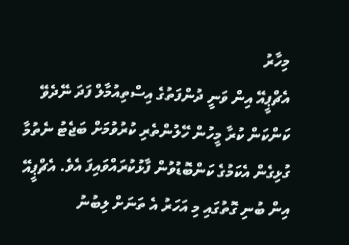މިހާރު
އެޗްޕީއޭ އިން ވަނީ ދުންފަތުގެ އިސްތިއުމާލް ފަދަ ނޭދެވޭ ކަންކަން ކުރާ މީހުން ހޭލުންތެރި ކުރުވުމަށް ބަޖެޓު ނެތުމާ ގުޅިގެން އެކަމުގެ ކަންބޮޑުވުން ފާޅުކުރައްވައިފަ އެވެ. އެޗްޕީއޭ އިން ބުނި ގޮތުގައި މި އަހަރު އެ ތަނަށް ލިބުނު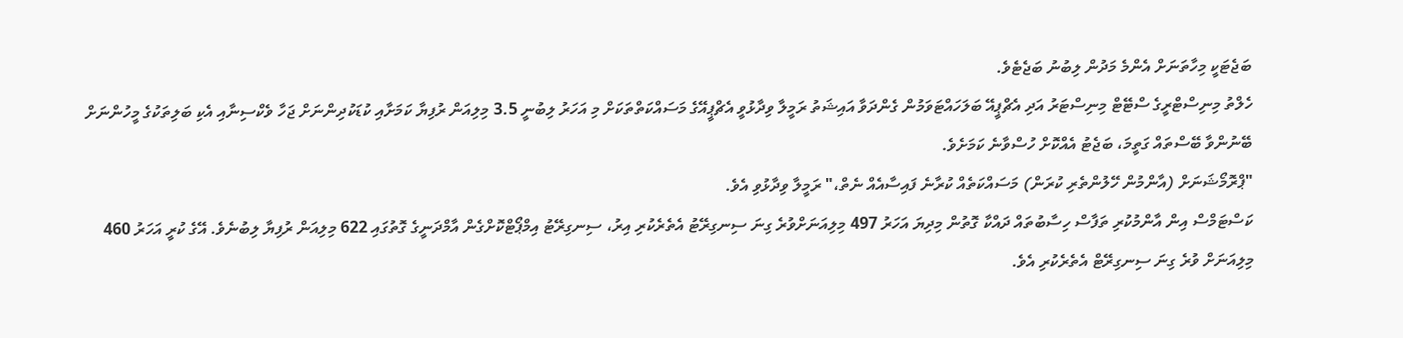ބަޖެޓަކީ މިހާތަނަށް އެންމެ މަދުން ލިބުނު ބަޖެޓެވެ.
ހެލްތު މިނިސްޓްރީގެ ސްޓޭޓް މިނިސްޓަރު އަދި އެޗްޕީއޭ ބަލަހައްޓަވަމުން ގެންދަވާ އައިޝަތު ރަމީލާ ވިދާޅުވީ އެޗްޕީއޭގެ މަސައްކަތްތަކަށް މި އަހަރު ލިބުނީ 3.5 މިލިއަން ރުފިޔާ ކަމަށާއި ކުޑަކުދިންނަށް ޖަހާ ވެކްސިނާއި އެކި ބަލިތަކުގެ މީހުންނަށް ބޭނުންވާ ބޭސްތައް ގަތީމަ، ބަޖެޓު އެއްކޮށް ހުސްވާނެ ކަމަށެވެ.
"ޕްރޮމޯޝަނަށް (އާންމުން ހޭލުންތެރި ކުރަން) މަސައްކަތެއް ކުރާނެ ފައިސާއެއް ނެތް،" ރަމީލާ ވިދާޅުވި އެވެ.
ކަސްޓަމްސް އިން އާންމުކުރި ތަފާސް ހިސާބުތައް ދައްކާ ގޮތުން މިދިޔަ އަހަރު 497 މިލިއަނަށްވުރެ ގިނަ ސިނގިރޭޓު އެތެރެކުރި އިރު، ސިނގިރޭޓު އިމްޕޯޓްކޮށްގެން އާމްދަނީގެ ގޮތުގައި 622 މިލިއަން ރުފިޔާ ލިބުނެވެ. އޭގެ ކުރީ އަހަރު 460 މިލިއަނަށް ވުރެ ގިނަ ސިނގިރޭޓް އެތެރެކުރި އެވެ.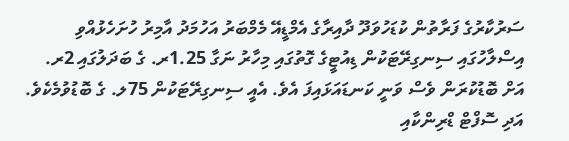ސަރުކާރުގެ ފަރާތުން ކުޑަހުވަދޫ ދާއިރާގެ އެމްޑީއޭ މެމްބަރު އަހުމަދު އާމިރު ހުށަހެޅުއްވި އިސްލާހުގައި ސިނގިރޭޓަކުން ޑިއުޓީގެ ގޮތުގައި މިހާރު ނަގާ 1.25ރ. ގެ ބަދަލުގައި 2ރ. އަށް ބޮޑުކުރަން ވެސް ވަނީ ކަނޑައަޅައިފަ އެވެ. އެއީ ސިނގިރޭޓަކުން 75ލ. ގެ ބޮޑުވުމެކެވެ. އަދި ސޮފްޓް ޑްރިންކާއި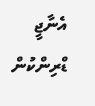އެނާޖީ ޑްރިންކުން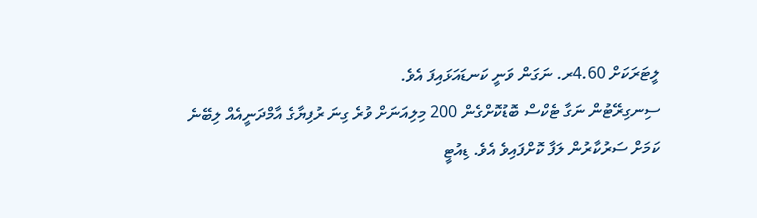ލީޓަރަކަށް 4.60ރ. ނަގަން ވަނީ ކަނޑައަޅައިފަ އެވެ.
ސިނގިރޭޓުން ނަގާ ޓެކްސް ބޮޑުކޮށްގެން 200 މިލިއަނަށް ވުރެ ގިނަ ރުފިޔާގެ އާމްދަނީއެއް ލިބޭނެ ކަމަށް ސަރުކާރުން ލަފާ ކޮށްފައިވެ އެވެ. ޑިއުޓީ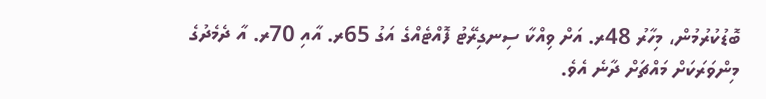ބޮޑުކުރުމުން، މިހާރު 48ރ. އަށް ވިއްކާ ސިނގިރޭޓު ފޮއްޓެއްގެ އަގު 65ރ. އާއި 70ރ. އާ ދެމެދުގެ މިންވަރަކަށް މައްޗަށް ދާނެ އެވެ.